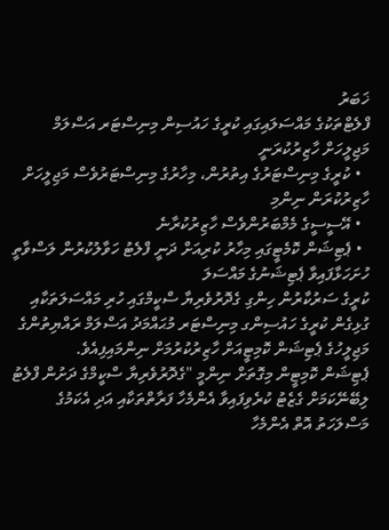ޚަބަރު
ފްލެޓްތަކުގެ މައްސަލައިގައި ކުރީގެ ހައުސިން މިނިސްޓަރ އަސްލަމް މަޖިލީހަށް ހާޒިރުކުރަނީ
  • ކުރީގެ މިނިސްޓަރުގެ އިތުރުން، މިހާރުގެ މިނިސްޓަރުވެސް މަޖިލީހަށް ހާޒިރުކުރަން ނިންމި
  • އޭސީސީގެ މެމްބަރުންވެސް ހާޒިރުކުރާނެ
  • ޕެޓިޝަން ކޮމެޓީގައި މިހާރު ކުރިއަށް ދަނީ ފްލެޓު ހަވާލުކުރުން ލަސްވާތީ ހުށަހަޅާފައިވާ ޕެޓިޝަނުގެ މައްސަލަ
ކުރީގެ ސަރުކާރުން ހިންގި ގެދޮރުވެރިޔާ ސްކީމްގައި ހުރި މައްސަލަތަކާއި ގުޅިގެން ކުރީގެ ހައުސިންގ މިނިސްޓަރ މުޙައްމަދު އަސްލަމް ރައްޔިތުންގެ މަޖިލީހުގެ ޕެޓިޝަން ކޮމިޓީއަށް ހާޒިރުކުރުމަށް ނިންމައިފިއެވެ.
ޕެޓިޝަން ކޮމިޓީން މިގޮތަށް ނިންމީ "ގެދޮރުވެރިޔާ ސްކީމްގެ ދަށުން ފްލެޓު ލިބޭނޭކަމަށް ގެޒެޓު ކުރެވިފައިވާ އެންމެހާ ފަރާތްތަކާއި އަދި އެކަމުގެ މަސްލަހަތު އޮތް އެންމެހާ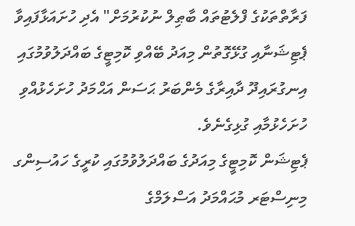ފަރާތްތަކުގެ ފްލެޓުތައް ބާޠިލް ނުކުރުމަށް" އެދި ހުށައަޅާފައިވާ ޕެޓިޝަނާއި ގުޅޭގޮތުން މިއަދު ބޭއްވި ކޮމިޓީގެ ބައްދަލުވުމުގައި އިނގުރައިދޫ ދާއިރާގެ މެންބަރު ޙަސަން އަޙްމަދު ހުށަހެޅުއްވި ހުށަހެޅުމާއި ގުޅިގެނެވެ.
ޕެޓިޝަން ކޮމިޓީގެ މިއަދުގެ ބައްދަލުވުމުގައި ކުރީގެ ހައުސިންގ މިނިސްޓަރ މުޙައްމަދު އަސްލަމްގެ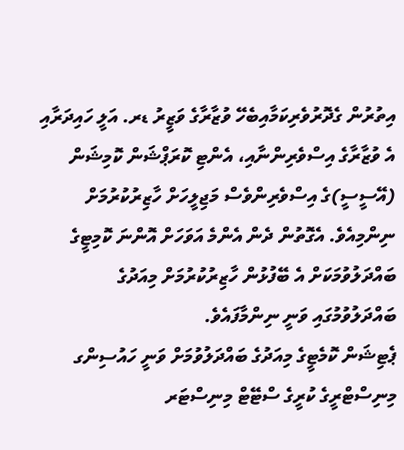އިތުރުން ގެދޮރުވެރިކަމާއިބެހޭ ވުޒާރާގެ ވަޒީރު ޑރ. އަލީ ހައިދަރާއި އެ ވުޒާރާގެ އިސްވެރިންނާއި، އެންޓި ކޮރަޕްޝަން ކޮމިޝަން (އޭސީސީ)ގެ އިސްވެރިންވެސް މަޖިލީހަށް ހާޒިރުކުރުމަށް ނިންމިއެވެ. އެގޮތުން ދެން އެންމެ އަވަހަށް އޮންނަ ކޮމިޓީގެ ބައްދަލުވުމަކަށް އެ ބޭފުޅުން ހާޒިރުކުރުމަށް މިއަދުގެ ބައްދަލުވުމުގައި ވަނީ ނިންމާފައެވެ.
ޕެޓިޝަން ކޮމެޓީގެ މިއަދުގެ ބައްދަލުވުމަށް ވަނީ ހައުސިންގ މިނިސްޓްރީގެ ކުރީގެ ސްޓޭޓް މިނިސްޓަރ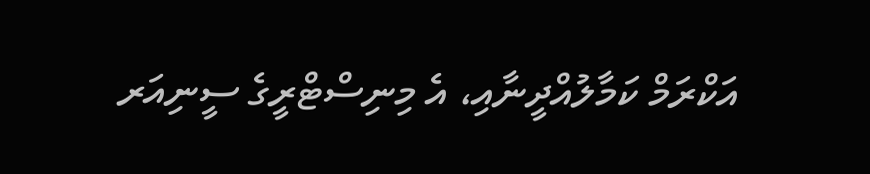އަކްރަމް ކަމާލުއްދީނާއި، އެ މިނިސްޓްރީގެ ސީނިއަރ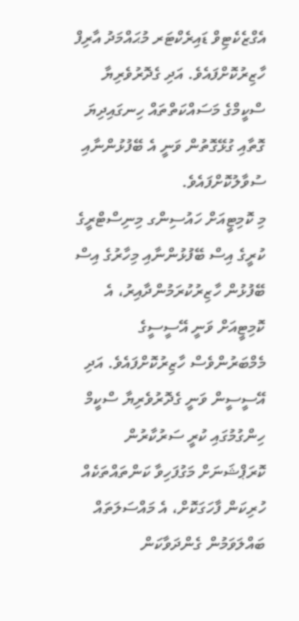އެގްޒެކެޓިވް ޑައިރެކްޓަރ މުޙައްމަދު އާރިފް ހާޒިރުކޮށްފައެވެ. އަދި ގެދޮރުވެރިޔާ ސްކީމްގެ މަސައްކަތްތައް ހިނގައިދިޔަ ގޮތާއި ގުޅޭގޮތުން ވަނީ އެ ބޭފުޅުންނާއި ސުވާލުކޮށްފައެވެ.
މި ކޮމިޓީއަށް ހައުސިންގ މިނިސްޓްރީގެ ކުރީގެ އިސް ބޭފުޅުންނާއި މިހާރުގެ އިސް ބޭފުޅުން ހާޒިރުކުރަމުންދާއިރު، އެ ކޮމިޓީއަށް ވަނީ އޭސީސީގެ މެމްބަރުންވެސް ހާޒިރުކޮށްފައެވެ. އަދި އޭސީސީން ވަނީ ގެދޮރުވެރިޔާ ސްކީމް ހިންގުމުގައި ކުރީ ސަރުކާރުން ކޮރަޕްޝަނަށް މަގުފަހިވާ ކަންތައްތަކެއް ހުރިކަން ފާހަގަކޮށް، އެ މައްސަލަތައް ބައްލަވަމުން ގެންދަވާކަން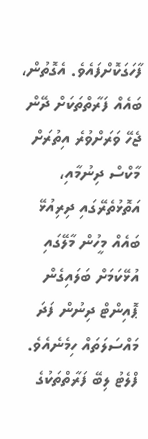ފާހަގަކޮށްފައެވެ. އެގޮތުން، ބައެއް ފަރާތްތަކަށް ދޭން ޖެހޭ ވަރަށްވުރެ އިތުރަށް މާކްސް ދިނުމާއި، އަތޮޅުތެރޭގައި ދިރިއުޅޭ ބައެއް މީހުން މާލޭގައި އުޅޭކަމަށް ބަލައިގެން ޕޮއިންޓް ދިނުން ފަދަ މައްސަލަތައް ހިމެނެއެވެ.
ފްލެޓު ލިބޭ ފަރާތްތަކުގެ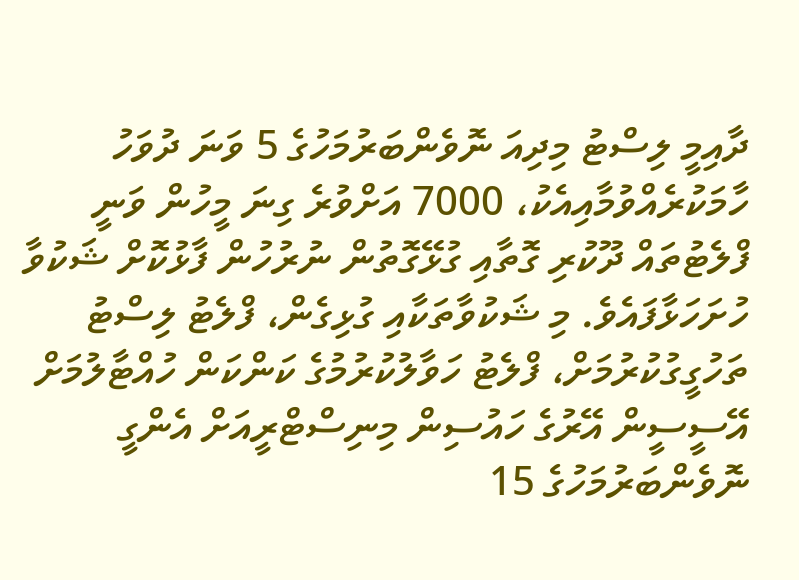ދާއިމީ ލިސްޓު މިދިއަ ނޮވެންބަރުމަހުގެ 5 ވަނަ ދުވަހު ހާމަކުރެއްވުމާއިއެކު، 7000 އަށްވުރެ ގިނަ މީހުން ވަނީ ފްލެޓުތައް ދޫކުރި ގޮތާއި ގުޅޭގޮތުން ނުރުހުން ފާޅުކޮށް ޝަކުވާ ހުށަހަޅާފައެވެ. މި ޝަކުވާތަކާއި ގުޅިގެން، ފްލެޓު ލިސްޓު ތަހުގީގުކުރުމަށް، ފްލެޓު ހަވާލުކުރުމުގެ ކަންކަން ހުއްޓާލުމަށް އޭސީސީން އޭރުގެ ހައުސިން މިނިސްޓްރީއަށް އެންގީ ނޮވެންބަރުމަހުގެ 15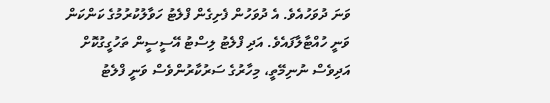ވަނަ ދުވަހުއެވެ. އެ ދުވަހުން ފެށިގެން ފްލެޓު ހަވާލުކުރުމުގެ ކަންކަން ވަނީ ހުއްޓާލާފައެވެ. އަދި ފްލެޓު ލިސްޓު އޭސީސީން ތަހުގީގުކޮށް އަދިވެސް ނުނިމޭތީ، މިހާރުގެ ސަރުކާރުންވެސް ވަނީ ފްލެޓު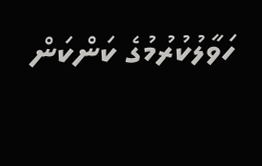ހަވާލުކުރުމުގެ ކަންކަން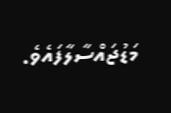މަޑުޖައްސާލާފައެވެ.